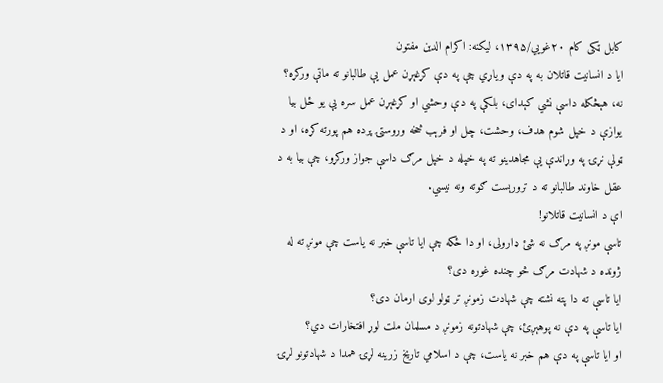کابل ټکی کام ۲۰غويي/۱۳۹۵، لیکنه: اکرام الدین مفتون
ایا د انسانیت قاتلان به په دې ویاړي چې په دې کړغېړن عمل یې طالبانو ته ماتې ورکړه؟
نه، هېڅکله داسې نشي کېدای، بلکې په دې وحشي او کړغېړن عمل سره یې یو ځل بیا یوازې د خپل شوم هدف، وحشت، چل او فرېب څخه وروستۍ پرده هم پورته کړه، او د ټولې نړۍ په وړاندې یې مجاهدینو ته په خپله د خپل مرګ داسې جواز ورکړو، چې بیا به د عقل خاوند طالبانو ته د ترورېست ګوته ونه نیسي.
اې د انسانیت قاتلانو!
تاسې مونږ په مرګ نه شئ ډارولی، او دا ځکه چې ایا تاسې خبر نه یاست چې مونږ ته له ژونده د شهادت مرګ څو چنده غوره دی؟
ایا تاسې ته دا پته نشته چې شهادت زمونږ تر ټولو لوی ارمان دی؟
ایا تاسې په دې نه پوهېږئ، چې شهادتونه زمونږ د مسلمان ملت لوړ افتخارات دي؟
او ایا تاسې په دې هم خبر نه یاست، چې د اسلامي تاریخ زرینه لړۍ همدا د شهادتونو لړۍ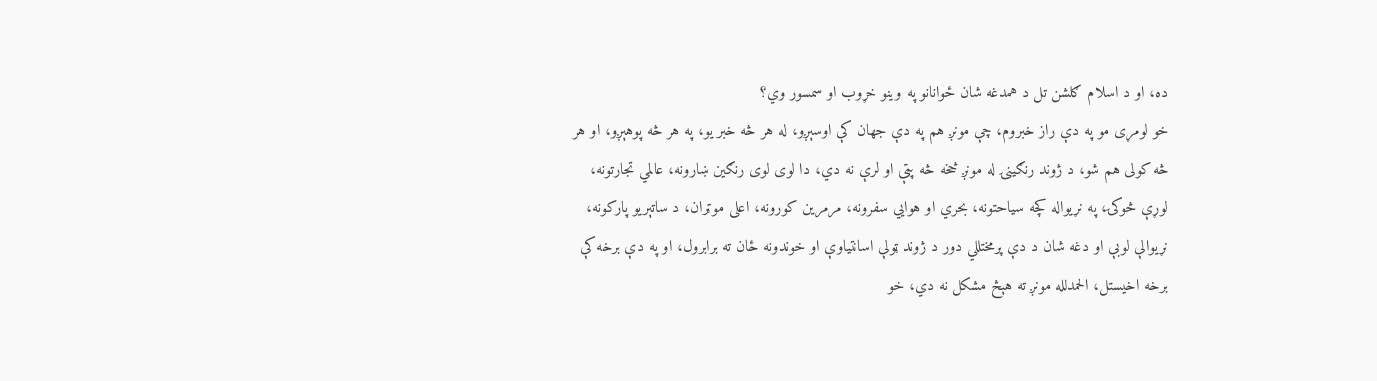ده، او د اسلام ګلشن تل د همدغه شان ځوانانو په وینو خړوب او سمسور وي؟
خو لومړی مو په دې راز خبروم، چې مونږ هم په دې جهان کې اوسېږو، له هر څه خبر یو، په هر څه پوهېږو، او هر څه کولی هم شو، د ژوند رنګینۍ له مونږ څخه څه پټې او لرې نه دي، دا لوی لوی رنګین ښارونه، عالمي تجارتونه، لوړې څوکۍ، په نړیواله کچه سیاحتونه، بحري او هوایي سفرونه، مرمرین کورونه، اعلی موټران، د ساتېریو پارکونه، نړیوالې لوبې او دغه شان د دې پرمختللي دور د ژوند ټولې اسانتیاوې او خوندونه ځان ته برابرول، او په دې برخه کې برخه اخیستل، الحمدلله مونږ ته هېڅ مشکل نه دي، خو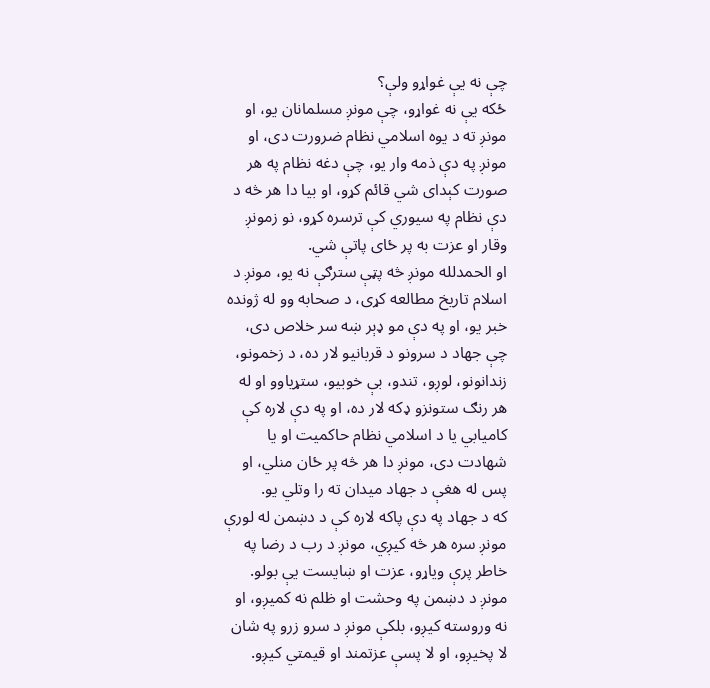چې نه یې غواړو ولې؟
ځکه یې نه غواړو، چې مونږ مسلمانان یو، او مونږ ته د یوه اسلامي نظام ضرورت دی، او مونږ په دې ذمه وار یو، چې دغه نظام په هر صورت کېدای شي قائم کړو، او بیا دا هر څه د دې نظام په سیوري کې ترسره کړو، نو زمونږ وقار او عزت به پر ځای پاتې شي.
او الحمدلله مونږ څه پټې سترګې نه یو، مونږ د اسلام تاریخ مطالعه کړی، د صحابه وو له ژونده خبر یو، او په دې مو ډېر ښه سر خلاص دی، چې جهاد د سرونو د قربانیو لار ده، د زخمونو، زندانونو، لوږو، تندو، بې خوبیو، ستړیاوو او له هر رنګ ستونزو ډکه لار ده، او په دې لاره کې کامیابي یا د اسلامي نظام حاکمیت او یا شهادت دی، مونږ دا هر څه پر ځان منلي، او پس له هغې د جهاد میدان ته را وتلي یو.
که د جهاد په دې پاکه لاره کې د دښمن له لورې مونږ سره هر څه کیږي، مونږ د رب د رضا په خاطر پرې ویاړو، عزت او ښایست یې بولو.
مونږ د دښمن په وحشت او ظلم نه کمیږو، او نه وروسته کیږو، بلکې مونږ د سرو زرو په شان لا پخیږو، او لا پسې عزتمند او قیمتي کیږو.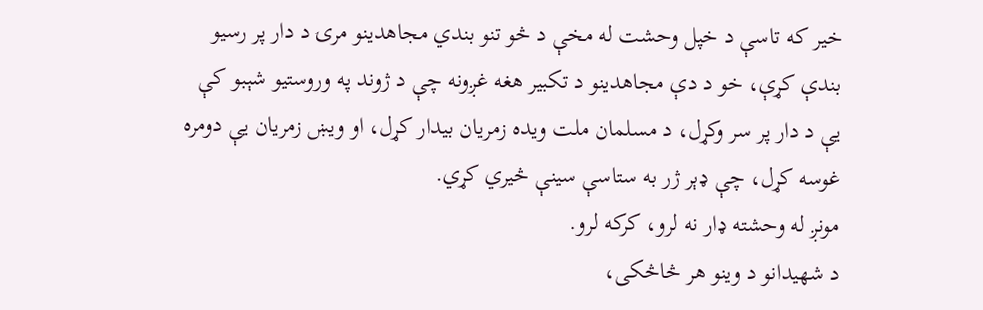خیر که تاسې د خپل وحشت له مخې د څو تنو بندي مجاهدینو مرۍ د دار پر رسیو بندې کړې، خو د دې مجاهدینو د تکبیر هغه غږونه چې د ژوند په وروستیو شېبو کې یې د دار پر سر وکړل، د مسلمان ملت ویده زمریان بیدار کړل، او ویښ زمریان یې دومره غوسه کړل، چې ډېر ژر به ستاسې سینې څیري کړي.
مونږ له وحشته ډار نه لرو، کرکه لرو.
د شهیدانو د وینو هر څاڅکی،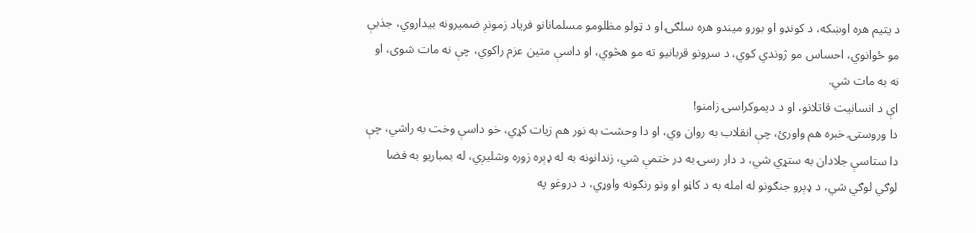د یتیم هره اوښکه، د کونډو او بورو میندو هره سلګۍ او د ټولو مظلومو مسلمانانو فریاد زمونږ ضمیرونه بیداروي، جذبې مو ځوانوي، احساس مو ژوندي کوي، د سرونو قربانیو ته مو هڅوي، او داسې متین عزم راکوي، چې نه مات شوی، او نه به مات شي.
اې د انسانیت قاتلانو، او د ديموکراسۍ زامنو!
دا وروستۍ خبره هم واورئ، چې انقلاب به روان وي، او دا وحشت به نور هم زیات کړي، خو داسې وخت به راشي، چې دا ستاسې جلادان به ستړي شي، د دار رسۍ به در ختمې شي، زندانونه به له ډېره زوره وشلیږي، له بمباریو به فضا لوګي لوګي شي، د ډېرو جنګونو له امله به د کاڼو او ونو رنګونه واوړي، د دروغو په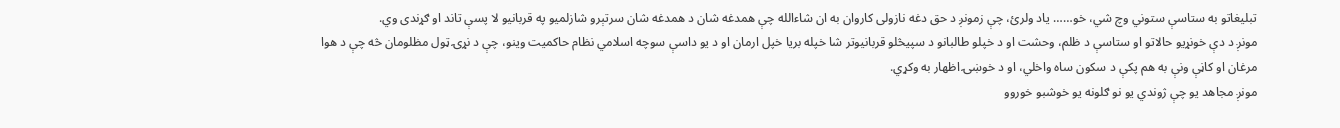تبلیغاتو به ستاسې ستوني وچ شي، خو…… یاد ولرئ، چې زمونږ د حق دغه نازولی کاروان به ان شاءالله چې همدغه شان د همدغه شان سرتېرو شازلمیو په قربانیو لا پسې تاند او ګړندی وي.
مونږ د دې خونړیو حالاتو او ستاسې د ظلم، وحشت او د خپلو طالبانو د سپیڅلو قربانیوتر شا خپله بریا خپل ارمان او د یو داسې سوچه اسلامي نظام حاکمیت وینو، چې د نړۍ ټول مظلومان څه چې د هوا مرغان او کاڼې ونې به هم پکې د سکون ساه واخلي، او د خوښۍ اظهار به وکړي.
مونږ مجاهد یو چې ژوندي یو نو ګلونه یو خوشبو خوروو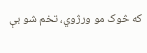که څوک مو ورژوي، تخم شو بې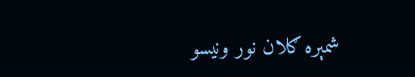شمېره ګلان نور ونیسو